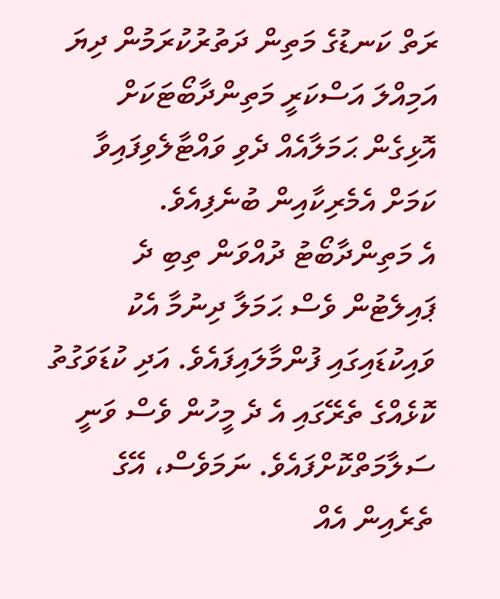ރަތް ކަނޑުގެ މަތިން ދަތުރުކުރަމުން ދިޔަ އަމިއްލަ އަސްކަރީ މަތިންދާބޯޓަކަށް އޮޅިގެން ޙަމަލާއެއް ދެވި ވައްޓާލެވިފައިވާ ކަމަށް އެމެރިކާއިން ބުނެފިއެވެ.
އެ މަތިންދާބޯޓު ދުއްވަން ތިބި ދެ ޕައިލެޓުން ވެސް ޙަމަލާ ދިނުމާ އެކު ވައިކުޑައިގައި ފުންމާލައިފައެވެ. އަދި ކުޑަވަގުތު ކޮޅެއްގެ ތެރޭގައި އެ ދެ މީހުން ވެސް ވަނީ ސަލާމަތްކޮށްފައެވެ. ނަމަވެސް، އޭގެ ތެރެއިން އެއް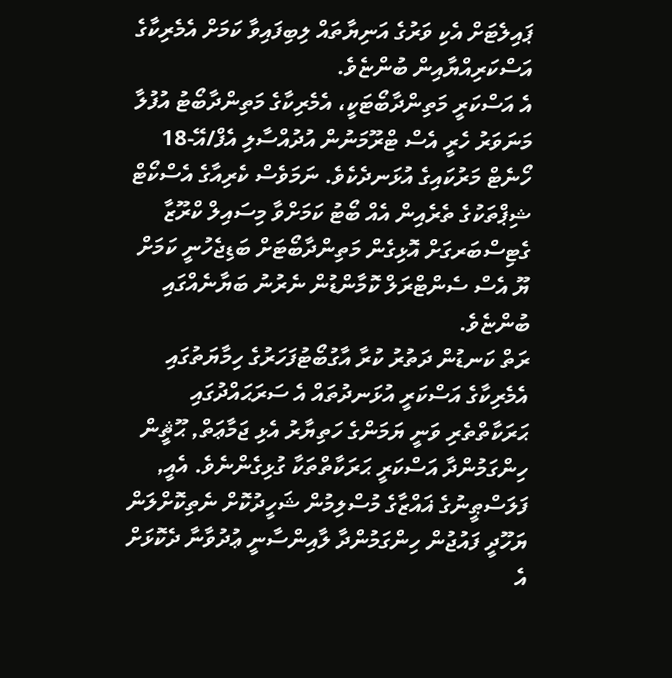ޕައިލެޓަށް އެކި ވަރުގެ އަނިޔާތައް ލިބިފައިވާ ކަމަށް އެމެރިކާގެ އަސްކަރިއްޔާއިން ބުންޏެވެ.
އެ އަސްކަރީ މަތިންދާބޯޓަކީ، އެމެރިކާގެ މަތިންދާބޯޓު އުފުލާ މަނަވަރު ހެރީ އެސް ޓްރޫމަނުން އުދުއްސާލި އެފް/އޭ-18 ހޯނެޓް މަރުކައިގެ އުޅަނދެކެވެ. ނަމަވެސް ކެރިއާގެ އެސްކޯޓް ޝިޕްތަކުގެ ތެރެއިން އެއް ބޯޓު ކަމަށްވާ މިސައިލް ކްރޫޒާ ގެޓިސްބަރގަށް އޮޅިގެން މަތިންދާބޯޓަށް ބަޑިޖެހުނީ ކަމަށް ޔޫ އެސް ސެންޓްރަލް ކޮމާންޑުން ނެރުނު ބަޔާނެއްގައި ބުންޏެވެ.
ރަތް ކަނޑުން ދަތުރު ކުރާ އާގުބޯޓުފަހަރުގެ ހިމާޔަތުގައި އެމެރިކާގެ އަސްކަރީ އުޅަނދުތައް އެ ސަރަޙައްދުގައި ޙަރަކާތްތެރި ވަނީ ޔަމަންގެ ހަތިޔާރު އެޅި ޖަމާޢަތް, ޙޫޘީން ހިންގަމުންދާ އަސްކަރީ ޙަރަކާތްތަކާ ގުޅިގެންނެވެ. އެއީ, ފަލަސްޠީނުގެ ޣައްޒާގެ މުސްލިމުން ޝަހީދުކޮށް ނެތިކޮށްލަން ޔަހޫދީ ފައުޖުން ހިންގަމުންދާ ލާއިންސާނީ ޢުދުވާނާ ދެކޮޅަށް އެ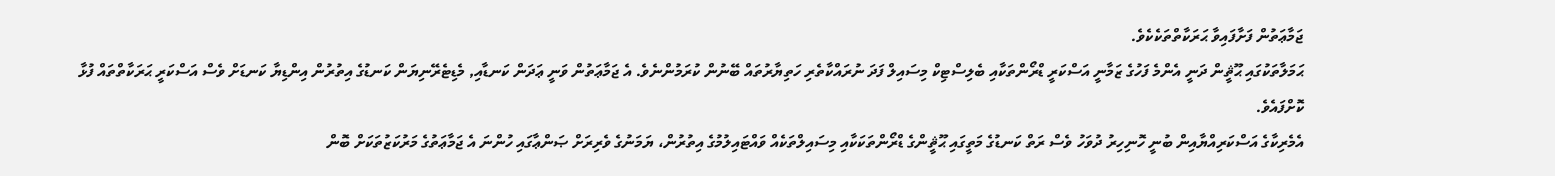ޖަމާޢަތުން ފަށާފައިވާ ޙަރަކާތްތަކެކެވެ.
ޙަމަލާތަކުގައި ޙޫޘީން ދަނީ އެންމެ ފަހުގެ ޒަމާނީ އަސްކަރީ ޑްރޯންތަކާއި ބެލިސްޓިކް މިސައިލް ފަދަ ނުރައްކާތެރި ހަތިޔާރުތައް ބޭނުން ކުރަމުންނެވެ. އެ ޖަމާޢަތުން ވަނީ ޢަދަން ކަނޑާއި, މެޑިޓެރޭނިޔަން ކަނޑުގެ އިތުރުން އިންޑިޔާ ކަނޑަށް ވެސް އަސްކަރީ ޙަރަކާތްތައް ފުޅާ ކޮށްފައެވެ.
އެމެރިކާގެ އަސްކަރިއްޔާއިން ބުނީ ހޮނިހިރު ދުވަހު ވެސް ރަތް ކަނޑުގެ މަތީގައި ޙޫޘީންގެ ޑްރޯންތަކަކާއި މިސައިލްތަކެއް ވައްޓައިލުމުގެ އިތުރުން، ޔަމަނުގެ ވެރިރަށް ޞަންޢާގައި ހުންނަ އެ ޖަމާޢަތުގެ މަރުކަޒުތަކަށް ބޮން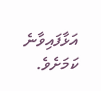އަޅާފައިވާނެ ކަމަށެވެ.